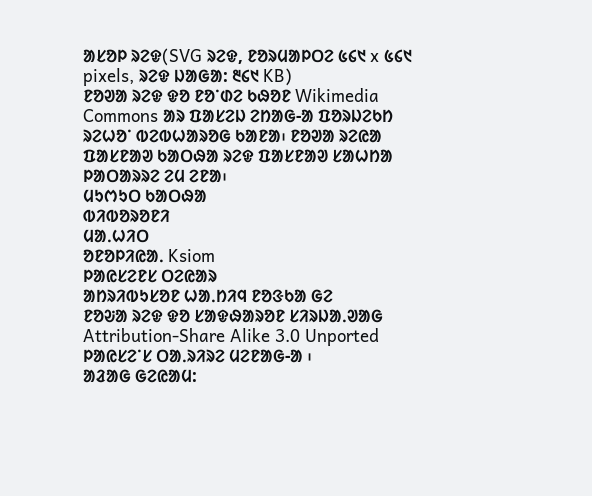ᱟᱥᱚᱞ ᱨᱮᱫ(SVG ᱨᱮᱫ, ᱱᱚᱨᱢᱟᱞᱛᱮ ᱕᱔᱑ x ᱕᱔᱑ pixels, ᱨᱮᱫ ᱡᱟᱜᱟ: ᱓᱔᱑ KB)
ᱱᱚᱣᱟ ᱨᱮᱫ ᱫᱚ ᱱᱚᱸᱰᱮ ᱠᱷᱚᱱ Wikimedia Commons ᱟᱨ ᱯᱟᱥᱮᱡ ᱮᱴᱟᱜ-ᱟ ᱯᱚᱨᱡᱮᱠᱴ ᱨᱮᱦᱚᱸ ᱵᱮᱵᱦᱟᱨᱚᱜ ᱠᱟᱱᱟ᱾ ᱱᱚᱣᱟ ᱨᱮᱭᱟ ᱯᱟᱥᱱᱟᱣ ᱠᱟᱛᱷᱟ ᱨᱮᱫ ᱯᱟᱥᱱᱟᱣ ᱥᱟᱦᱴᱟ ᱞᱟᱛᱟᱨᱨᱮ ᱮᱢ ᱮᱱᱟ᱾
ᱢᱩᱬᱩᱛ ᱠᱟᱛᱷᱟ
ᱵᱤᱵᱚᱨᱚᱱᱤ
ᱢᱟᱹᱦᱤᱛ
ᱚᱱᱚᱞᱤᱭᱟᱹ Ksiom
ᱞᱟᱭᱥᱮᱱᱥ ᱛᱮᱭᱟᱨ
ᱟᱴᱨᱤᱵᱩᱥᱚᱱ ᱦᱟᱹᱴᱤᱧ ᱱᱚᱝᱠᱟ ᱜᱮ
ᱱᱚᱶᱟ ᱨᱮᱫ ᱫᱚ ᱥᱟᱫᱷᱟᱨᱚᱱ ᱥᱤᱨᱡᱟᱹᱣᱟᱜ Attribution-Share Alike 3.0 Unported ᱞᱟᱭᱥᱮᱸᱥ ᱛᱟᱹᱨᱤᱨᱮ ᱢᱮᱱᱟᱜ-ᱟ ᱾
ᱟᱲᱟᱜ ᱜᱮᱭᱟᱢ: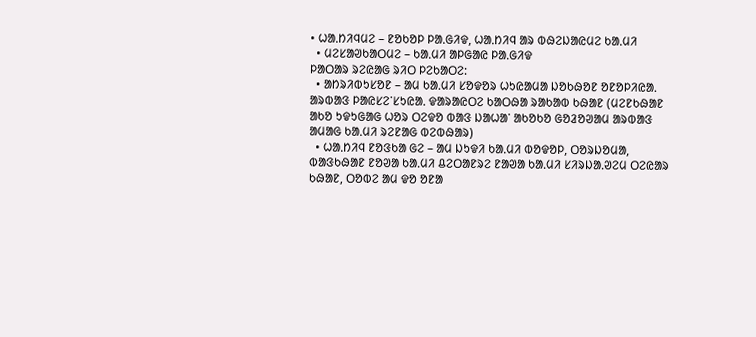• ᱦᱟᱹᱴᱤᱧᱢᱮ – ᱱᱚᱠᱚᱞ ᱞᱟᱹᱜᱤᱫ, ᱦᱟᱹᱴᱤᱧ ᱟᱨ ᱵᱷᱮᱡᱟᱭᱢᱮ ᱠᱟᱹᱢᱤ
  • ᱢᱮᱥᱟᱣᱠᱟᱛᱢᱮ – ᱠᱟᱹᱢᱤ ᱟᱞᱜᱟᱭ ᱞᱟᱹᱜᱤᱫ
ᱞᱟᱛᱟᱨ ᱨᱮᱭᱟᱜ ᱨᱤᱛ ᱞᱮᱠᱟᱛᱮ:
  • ᱟᱴᱨᱤᱵᱩᱥᱚᱱ – ᱟᱢ ᱠᱟᱹᱢᱤ ᱥᱚᱫᱚᱨ ᱦᱩᱭᱟᱢᱟ ᱡᱚᱠᱷᱚᱱ ᱚᱱᱚᱞᱤᱭᱟᱹ ᱟᱨᱵᱟᱝ ᱞᱟᱭᱥᱮᱸᱥᱩᱭᱟᱹ ᱫᱟᱨᱟᱭᱛᱮ ᱠᱟᱛᱷᱟ ᱨᱟᱠᱟᱵ ᱠᱷᱟᱱ (ᱢᱮᱱᱠᱷᱟᱱ ᱟᱠᱚ ᱩᱫᱩᱜᱟᱜ ᱦᱚᱨ ᱛᱮᱫᱚ ᱵᱟᱝ ᱡᱟᱦᱟᱸ ᱟᱠᱚᱠᱚ ᱜᱚᱲᱚᱣᱟᱢ ᱟᱨᱵᱟᱝ ᱟᱢᱟᱜ ᱠᱟᱹᱢᱤ ᱨᱮᱱᱟᱜ ᱵᱮᱵᱷᱟᱨ)
  • ᱦᱟᱹᱴᱤᱧ ᱱᱚᱝᱠᱟ ᱜᱮ – ᱟᱢ ᱡᱩᱫᱤ ᱠᱟᱹᱢᱤ ᱵᱚᱫᱚᱞ, ᱛᱚᱨᱡᱚᱢᱟ, ᱵᱟᱝᱠᱷᱟᱱ ᱱᱚᱣᱟ ᱠᱟᱹᱢᱤ ᱪᱮᱛᱟᱱᱨᱮ ᱱᱟᱣᱟ ᱠᱟᱹᱢᱤ ᱥᱤᱨᱡᱟᱹᱣᱮᱢ ᱛᱮᱭᱟᱨ ᱠᱷᱟᱱ, ᱛᱚᱵᱮ ᱟᱢ ᱫᱚ ᱚᱱᱟ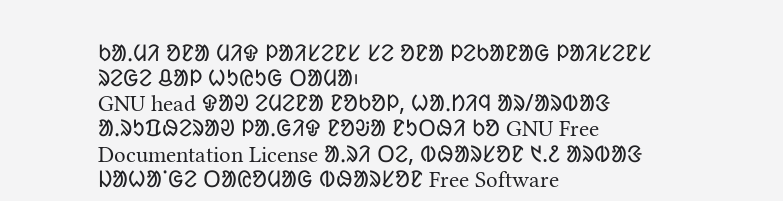ᱠᱟᱹᱢᱤ ᱚᱱᱟ ᱢᱤᱫ ᱞᱟᱤᱥᱮᱱᱥ ᱥᱮ ᱚᱱᱟ ᱞᱮᱠᱟᱱᱟᱜ ᱞᱟᱤᱥᱮᱱᱥ ᱨᱮᱜᱮ ᱪᱟᱞ ᱦᱩᱭᱩᱜ ᱛᱟᱢᱟ᱾
GNU head ᱫᱟᱣ ᱮᱢᱮᱱᱟ ᱱᱚᱠᱚᱞ, ᱦᱟᱹᱴᱤᱧ ᱟᱨ/ᱟᱨᱵᱟᱝ ᱟᱹᱨᱩᱯᱷᱮᱨᱟᱣ ᱞᱟᱹᱜᱤᱫ ᱱᱚᱶᱟ ᱱᱩᱛᱷᱤ ᱠᱚ GNU Free Documentation License ᱟᱹᱨᱤ ᱛᱮ, ᱵᱷᱟᱨᱥᱚᱱ ᱑.᱒ ᱟᱨᱵᱟᱝ ᱡᱟᱦᱟᱸᱜᱮ ᱛᱟᱭᱚᱢᱟᱜ ᱵᱷᱟᱨᱥᱚᱱ Free Software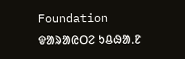Foundation ᱫᱟᱨᱟᱭᱛᱮ ᱩᱪᱷᱟᱹᱱ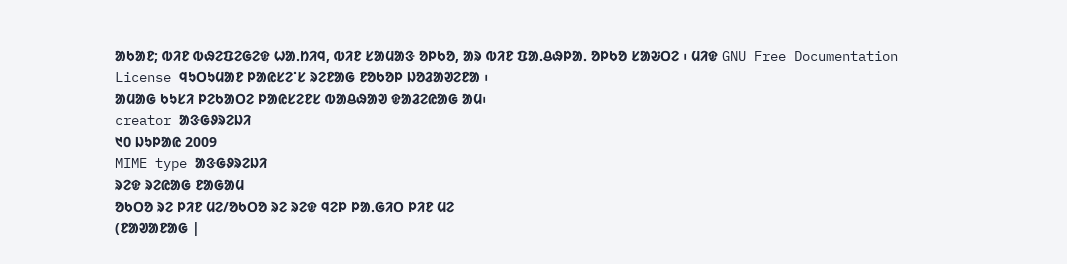ᱟᱠᱟᱱ; ᱵᱤᱱ ᱵᱷᱮᱯᱮᱜᱮᱫ ᱦᱟᱹᱴᱤᱧ, ᱵᱤᱱ ᱥᱟᱢᱟᱝ ᱚᱞᱠᱚ, ᱟᱨ ᱵᱤᱱ ᱯᱟᱹᱪᱷᱞᱟᱹ ᱚᱞᱠᱚ ᱥᱟᱶᱛᱮ ᱾ ᱢᱤᱫ GNU Free Documentation License ᱧᱩᱛᱩᱢᱟᱱ ᱞᱟᱭᱥᱮᱸᱥ ᱨᱮᱱᱟᱜ ᱱᱚᱠᱚᱞ ᱡᱚᱲᱟᱣᱮᱱᱟ ᱾
ᱟᱢᱟᱜ ᱠᱩᱥᱤ ᱞᱮᱠᱟᱛᱮ ᱞᱟᱭᱥᱮᱱᱥ ᱵᱟᱪᱷᱟᱣ ᱫᱟᱲᱮᱭᱟᱜ ᱟᱢ᱾
creator ᱟᱝᱜᱽᱨᱮᱡᱤ
᱑᱐ ᱡᱩᱞᱟᱭ 2009
MIME type ᱟᱝᱜᱽᱨᱮᱡᱤ
ᱨᱮᱫ ᱨᱮᱭᱟᱜ ᱱᱟᱜᱟᱢ
ᱚᱠᱛᱚ ᱨᱮ ᱞᱤᱱ ᱢᱮ/ᱚᱠᱛᱚ ᱨᱮ ᱨᱮᱫ ᱧᱮᱞ ᱞᱟᱹᱜᱤᱛ ᱞᱤᱱ ᱢᱮ
(ᱱᱟᱣᱟᱱᱟᱜ |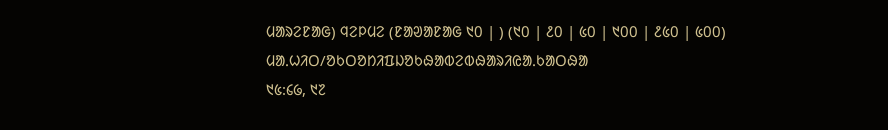ᱢᱟᱨᱮᱱᱟᱜ) ᱧᱮᱞᱢᱮ (ᱱᱟᱣᱟᱱᱟᱜ ᱑᱐ | ) (᱑᱐ | ᱒᱐ | ᱕᱐ | ᱑᱐᱐ | ᱒᱕᱐ | ᱕᱐᱐)
ᱢᱟᱹᱦᱤᱛ/ᱚᱠᱛᱚᱴᱤᱯᱡᱚᱠᱷᱟᱵᱮᱵᱷᱟᱨᱤᱭᱟᱹᱠᱟᱛᱷᱟ
᱑᱕:᱔᱙, ᱑᱗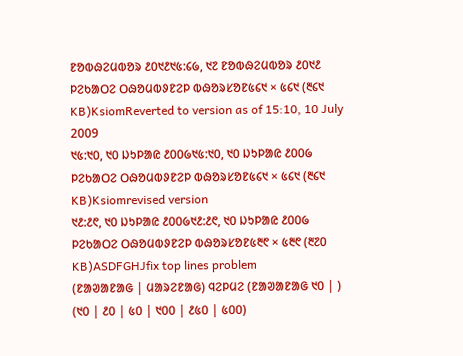ᱱᱚᱵᱷᱮᱢᱵᱚᱨ ᱒᱐᱑᱒᱑᱕:᱔᱙, ᱑᱗ ᱱᱚᱵᱷᱮᱢᱵᱚᱨ ᱒᱐᱑᱒ ᱞᱮᱠᱟᱛᱮ ᱛᱷᱚᱢᱵᱽᱱᱮᱞ ᱵᱷᱚᱨᱥᱚᱱ᱕᱔᱑ × ᱕᱔᱑ (᱓᱔᱑ KB)KsiomReverted to version as of 15:10, 10 July 2009
᱑᱕:᱑᱐, ᱑᱐ ᱡᱩᱞᱟᱭ ᱒᱐᱐᱙᱑᱕:᱑᱐, ᱑᱐ ᱡᱩᱞᱟᱭ ᱒᱐᱐᱙ ᱞᱮᱠᱟᱛᱮ ᱛᱷᱚᱢᱵᱽᱱᱮᱞ ᱵᱷᱚᱨᱥᱚᱱ᱕᱔᱑ × ᱕᱔᱑ (᱓᱔᱑ KB)Ksiomrevised version
᱑᱒:᱒᱖, ᱑᱐ ᱡᱩᱞᱟᱭ ᱒᱐᱐᱙᱑᱒:᱒᱖, ᱑᱐ ᱡᱩᱞᱟᱭ ᱒᱐᱐᱙ ᱞᱮᱠᱟᱛᱮ ᱛᱷᱚᱢᱵᱽᱱᱮᱞ ᱵᱷᱚᱨᱥᱚᱱ᱕᱓᱖ × ᱕᱓᱖ (᱓᱗᱐ KB)ASDFGHJfix top lines problem
(ᱱᱟᱣᱟᱱᱟᱜ | ᱢᱟᱨᱮᱱᱟᱜ) ᱧᱮᱞᱢᱮ (ᱱᱟᱣᱟᱱᱟᱜ ᱑᱐ | ) (᱑᱐ | ᱒᱐ | ᱕᱐ | ᱑᱐᱐ | ᱒᱕᱐ | ᱕᱐᱐)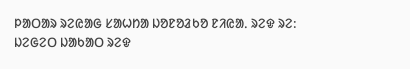ᱞᱟᱛᱟᱨ ᱨᱮᱭᱟᱜ ᱥᱟᱦᱴᱟ ᱡᱚᱱᱚᱲᱠᱚ ᱱᱤᱭᱟᱹ ᱨᱮᱫ ᱨᱮ:
ᱡᱮᱜᱮᱛ ᱡᱟᱠᱟᱛ ᱨᱮᱫ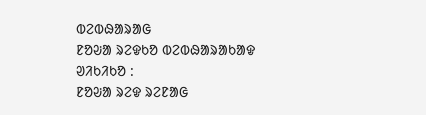ᱵᱮᱵᱷᱟᱨᱟᱜ
ᱱᱚᱶᱟ ᱨᱮᱫᱠᱚ ᱵᱮᱵᱷᱟᱨᱟᱠᱟᱫ ᱣᱤᱠᱤᱠᱚ :
ᱱᱚᱶᱟ ᱨᱮᱫ ᱨᱮᱱᱟᱜ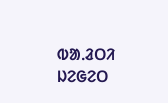ᱵᱟᱹᱲᱛᱤ ᱡᱮᱜᱮᱛ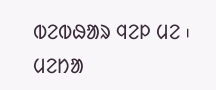ᱵᱮᱵᱷᱟᱨ ᱧᱮᱞ ᱢᱮ ᱾
ᱢᱮᱴᱟ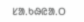ᱥᱟᱹᱠᱷᱭᱟᱹᱛ